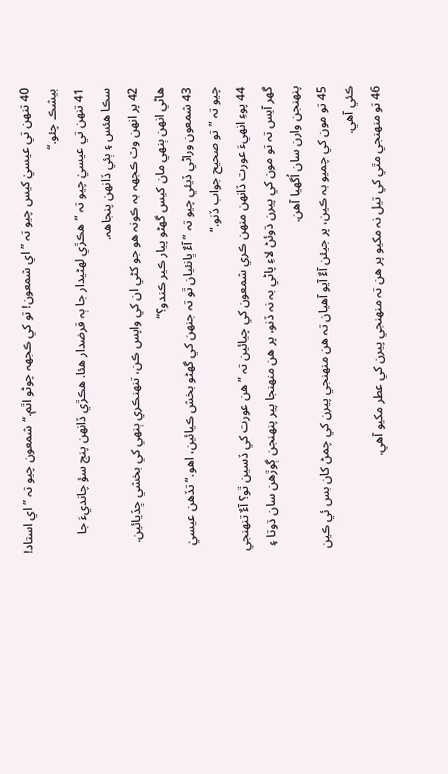40 تنھن تي عيسيٰ کيس چيو تہ ”اي شمعون! تو کي ڪجھہ چوڻو اٿم.“ شمعون چيو تہ ”اي استاد! بيشڪ چئو.“
41 تنھن تي عيسيٰ چيو تہ ”ھڪڙي لھڻيدار جا ٻہ قرضدار ھئا. ھڪڙي ڏانھن پنج سؤ چانديءَ جا سڪا ھئس ۽ ٻئي ڏانھن پنجاھہ.
42 پر انھن وٽ ڪجھہ بہ ڪونہ ھو جو کڻي ان کي واپس ڪن، تنھنڪري ٻنھي کي بخشي ڇڏيائين. ھاڻي انھن ٻنھي مان کيس گھڻو پيار ڪير ڪندو؟“
43 شمعون وراڻي ڏيئي چيو تہ ”آءٌ ڀانئيان ٿو تہ جنھن کي گھڻو بخش ڪيائين، اھو.“ تڏھن عيسيٰ چيو تہ ”تو صحيح جواب ڏنو.“
44 پوءِ انھيءَ عورت ڏانھن منھن ڪري شمعون کي چيائين تہ ”ھن عورت کي ڏسين ٿو؟ آءٌ تنھنجي گھر آيس تہ تو مون کي پيرن ڌوئڻ لاءِ پاڻي بہ نہ ڏنو، پر ھن منھنجا پير پنھنجن ڳوڙھن سان ڌوتا ۽ پنھنجن وارن سان اُگھيا آھن.
45 تو مون کي چميو بہ ڪين، پر جيئن آءٌ آيو آھيان تہ ھن منھنجي پيرن کي چمڻ کان بس ئي ڪين ڪئي آھي.
46 تو منھنجي مٿي کي تيل نہ مکيو پر ھن تہ منھنجي پيرن کي عطر مکيو آھي.